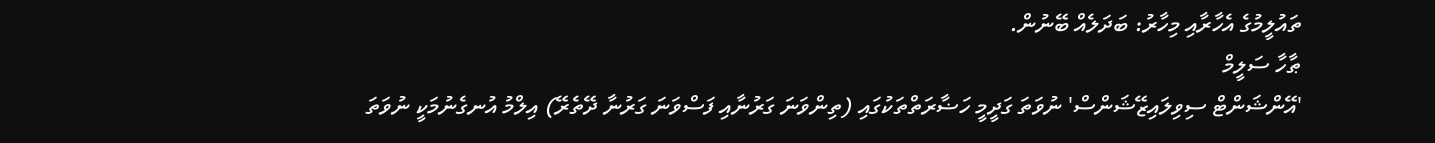ތައުލީމުގެ އެހާރާއި މިހާރު: ބަދަލެއް ބޭނުން.
ޠާހާ ސަލީމް
'އޭންޝަންޓް ސިވިލައިޒޭޝަންސް' ނުވަތަ ގަދީމީ ހަޟާރަތްތަކުގައި (ތިންވަނަ ގަރުނާއި ފަސްވަނަ ގަރުނާ ދޭތެރޭ) އިލްމު އުނގެނުމަކީ ނުވަތަ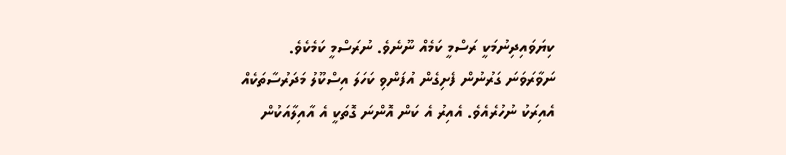ކިޔަވައިދިނުމަކީ ރަސްމީ ކަމެއް ނޫނެވެ. ނުރަސްމީ ކަމެކެވެ. ނަވާރަވަނަ ގަރުނުން ފެށިގެން އުފަންވި ކަހަލަ އިސްކޫލު މަދަރުސާތަކެއް އެއިރަކު ނުހުރެއެވެ. އެއިރު އެ ކަން އޮންނަ ގޮތަކީ އެ އާއިލާއަކުން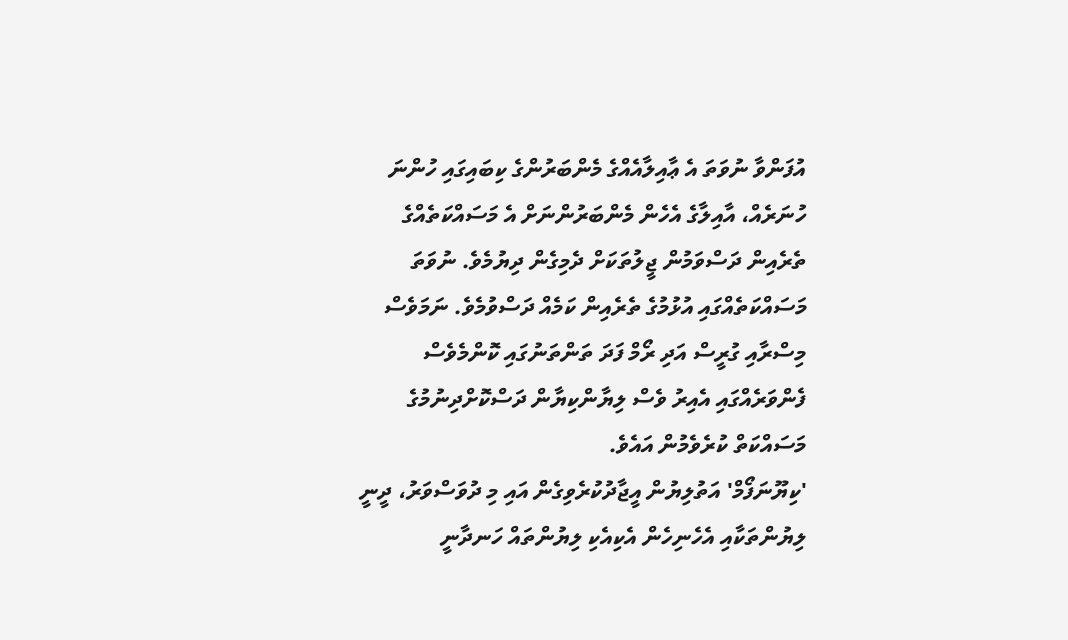އުފަންވާ ނުވަތަ އެ ޢާއިލާއެއްގެ މެންބަރުންގެ ކިބައިގައި ހުންނަ ހުނަރެއް، އާއިލާގެ އެހެން މެންބަރުންނަށް އެ މަސައްކަތެއްގެ ތެރެއިން ދަސްވަމުން ޖީލުތަކަށް ދެމިގެން ދިޔުމެވެ. ނުވަތަ މަސައްކަތެއްގައި އުޅުމުގެ ތެރެއިން ކަމެއް ދަސްވުމެވެ. ނަމަވެސް މިސްރާއި ގުރީސް އަދި ރޯމް ފަދަ ތަންތަނުގައި ކޮންމެވެސް ފެންވަރެއްގައި އެއިރު ވެސް ލިޔާންކިޔާން ދަސްކޮށްދިނުމުގެ މަސައްކަތް ކުރެވެމުން އައެވެ.
'ކިޔޫނަފޯމް' އަތުލިޔުން އީޖާދުކުރެވިގެން އައި މި ދުވަސްވަރު، ދީނީ ލިޔުންތަކާއި އެހެނިހެން އެކިއެކި ލިޔުންތައް ހަނދާނީ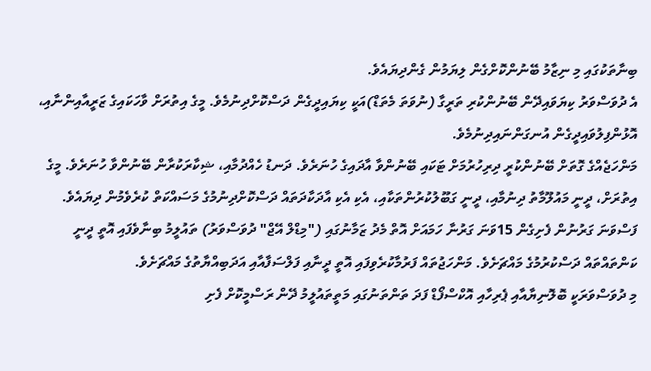ބިނާތަކުގައި މި ނިޒާމު ބޭނުންކޮށްގެން ލިޔަމުން ގެންދިޔައެވެ.
އެ ދުވަސްވަރު ކިޔަވައިދޭން ބޭނުންކުރި ތަރީގާ (ނުވަތަ މެތަޑް)އަކީ ކިޔައިދީގެން ދަސްކޮށްދިނުމެވެ. މީގެ އިތުރަށް ވާހަކައިގެ ޒަރީއާއިންނާއި، އޮޅުންފިލުވައިދީގެން އުނގަންނައިދިނުމެވެ.
މަންހަޖެއްގެ ގޮތަށް ބޭނުންކުރީ ދިރިހުރުމަށް ޓަކައި ބޭނުންވާ އާދައިގެ ހުނަރެވެ. ދަނޑު ހެއްދުމާއި، ޝިކާރަކުރާން ބޭނުންވާ ހުނަރެވެ. މީގެ އިތުރަށް، ދީނީ މައުލޫމާތު ދިނުމާއި، ދީނީ ގަބޫލުކުރުންތަކާއި، އެކި އެކި އާދަކާދަތައް ދަސްކޮށްދިނުމުގެ މަސައްކަތް ކުރެވެމުން ދިޔައެވެ.
ފަސްވަނަ ގަރުނުން ފެށިގެން 15ވަނަ ގަރުނާ ހަމައަށް އޮތް މެދު ޒަމާނުގައި ("މިޑްލް އޭޖް" ދުވަސްވަރު) ތައުލީމު ބިނާވެފައި އޮތީ ދީނީ ކަންތައްތައް ދަސްކުރުމުގެ މައްޗަށެވެ. މަންހަޖުތައް ފަރުމާކުރެވިފައި އޮތީ ދީނާއި ފަލްސަފާއާއި އަދަބިއްޔާތުގެ މައްޗަށެވެ.
މި ދުވަސްވަރަކީ ބޮލޮނިޔާއާއި ޕެރިހާއި އޮކްސްފޯޑް ފަދަ ތަންތަނުގައި މަތީތައުލީމު ދޭން ރަސްމީކޮށް ފެށި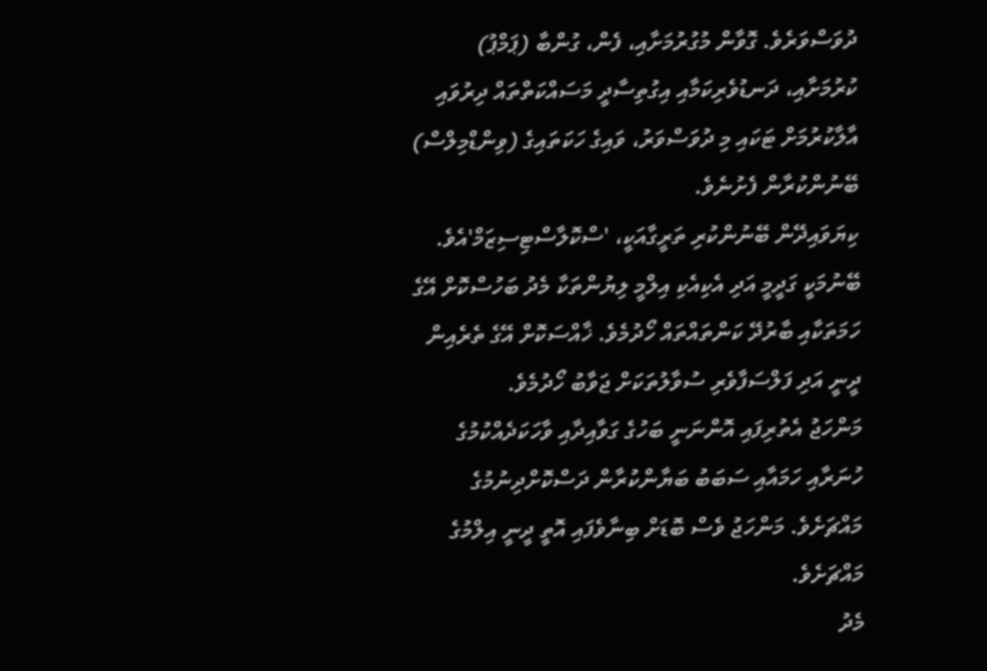ދުވަސްވަރެވެ. ގޮވާން މުގުރުމަށާއި، ފެން، ގުންބާ (ޕަމްޕު) ކުރުމަށާއި، ދަނޑުވެރިކަމާއި އިގުތިސާދީ މަސައްކަތްތައް ދިރުވައި އާލާކުރުމަށް ޓަކައި މި ދުވަސްވަރު، ވައިގެ ހަކަތައިގެ (ވިންޑްމިލްސް) ބޭނުންކުރާން ފެށުނެވެ.
ކިޔަވައިދޭން ބޭނުންކުރި ތަރީގާއަކީ، 'ސްކޮލާސްޓިސިޒަމް'އެވެ. ބޭނުމަކީ ގަދީމީ އަދި އެކިއެކި އިލްމީ ލިޔުންތަކާ މެދު ބަހުސްކޮށް އޭގެ ހަމަތަކާއި ބާރުދޭ ކަންތައްތައް ހޯދުމެވެ. ޚާއްސަކޮށް އޭގެ ތެރެއިން ދީނީ އަދި ފަލްސަފާވެރި ސުވާލުތަކަށް ޖަވާބު ހޯދުމެވެ.
މަންހަޖު އެތުރިފައި އޮންނަނީ ބަހުގެ ގަވާއިދާއި ވާހަކަދެއްކުމުގެ ހުނަރާއި ހަމައާއި ސަބަބު ބަޔާންކުރާން ދަސްކޮށްދިނުމުގެ މައްޗަށެވެ. މަންހަޖު ވެސް ބޮޑަށް ބިނާވެފައި އޮތީ ދީނީ އިލްމުގެ މައްޗަށެވެ.
މެދު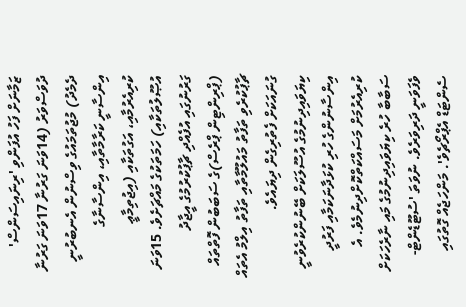ޒަމާނަށް ފަހު އުފަންވި 'ރިނައިސަންސް' ދުވަސްވަރު (14ވަނަ ގަރުނާ 17ވަނަ ގަރުނާ ދެމެދު) މުޖުތަމައުގެ ވިސްނުން އެނބުރުނީ އިންސާނީ ކަރާމާތާއި، އިންސާނާގެ ކުރިއެރުމާއި، އަގުތަކާއި (އިޖުތިމާޢީ އުޞޫލުތަކާއި) ހަމަތަކުގެ މައްޗަށެވެ. 15ވަނަ ގަރުނުގައި އުފެއްދި ޗާޕުކުރުމުގެ އީޖާދު (ޕްރިންޓިން ޕްރެސް)ގެ ސަބަބުން ފޮތްތައް ޗާޕުކުރެވި ތަފާތު މައުލޫމާތާއި ތަފާތު އިލްމު އެތައް ގުނައަކަށް ފެތުރިގެން ދިޔައެވެ.
ކިޔަވައިދިނުމުގެ އުސޫލަކަށް ބޭނުންކުރެވުނީ އިންސާނުންގެ ހުރި ކުޅަދާނަކަމާއި ފަރުދީ ކުރިއެރުމަށް މަސައްކަތްކޮށްދިނުމެވެ. އެ ސަބާބާ ހުރެ ކިޔަވައިދިނުމުގެ މައި ނާރެހަކަށް ވެފަވަނީ ދަރިވަރެވެ. ނުވަތަ 'ސުޓޫޑެންޓް-ސެންޓަޑް އެޕްރޯޗެވެ'. މަންހަޖެއް ގޮތުގައި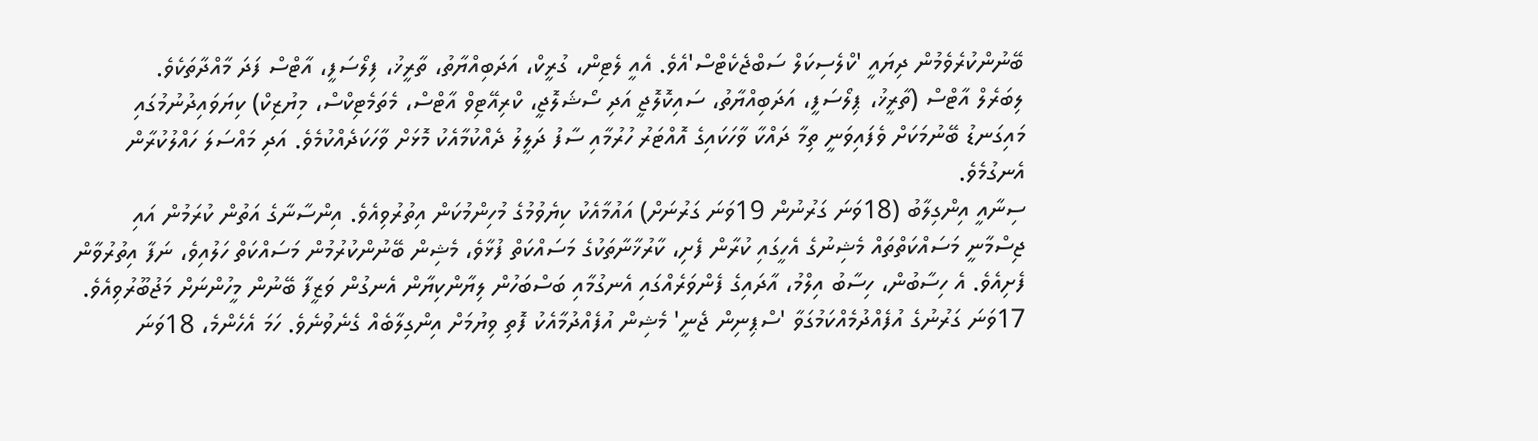ބޭނުންކުރެވެމުން ދިޔައީ 'ކްލެސިކަލް ސަބްޖެކެޓްސް'އެވެ. އެއީ ލެޓިން، ގުރީކް، އަދަބިއްޔާތު، ތާރީޚު، ފިލޯސަފީ، އާޓްސް ފަދަ މާއްދާތަކެވެ.
ލިބަރެލް އާޓްސް (ތާރީޚު، ޕިލޯސަފީ، އަދަބިއްޔާތު، ސައިކޮލޮޖީ އަދި ސޯޝަލޮޖީ، ކްރިއޭޓިވް އާޓްސް، މެތަމެޓިކްސް، މިޔުޒިކް) ކިޔަވައިދުނުމުގައި މައިގަނޑު ބޭނުމަކަށް ވެފައިވަނީ ތިމާ ދައްކާ ވާހަކައިގެ އޮއްޓަރު ހުރުމާއި ސާފު ދަލީލު ދެއްކުމާއެކު މޮޅަށް ވާހަކަދެއްކުމެވެ. އަދި މައްސަލަ ހައްލުކުރާން އެނގުމެވެ.
ސިނާއީ އިންގިލާބު (18ވަނަ ގަރުނުން 19ވަނަ ގަރުނަށް) އައުމާއެކު ކިޔެވުމުގެ މުހިންމުކަން އިތުރުވިއެވެ. އިންސާނާގެ އަތުން ކުރަމުން އައި ޖިސްމާނީ މަސައްކަތްތައް މެޝިނުގެ އެހީގައި ކުރާން ފެށި، ކާރުޚާނާތަކުގެ މަސައްކަތް ފުޅާވެ، މެޝިން ބޭނުންކުރުމުން މަސައްކަތް ހަލުއިވެ، ނަފާ އިތުރުވާން ފެށިއެވެ. އެ ހިސާބުން، ހިސާބު އިލްމު، އާދައިގެ ފެންވަރެއްގައި އެނގުމާއި ބަސްބަހުން ލިޔާންކިޔާން އެނގުން ވަޒީފާ ބޭނުން މީހުންނަށް މަޖުބޫރުވިއެވެ.
17ވަނަ ގަރުނުގެ އުފެއްދުމެއްކަމުގަވާ 'ސްޕިނިން ޖެނީ' މެޝިން އުފެއްދުމާއެކު ފޮތި ވިޔުމަށް އިންގިލާބެއް ގެނެވުނެވެ. ހަމަ އެހެންމެ، 18ވަނަ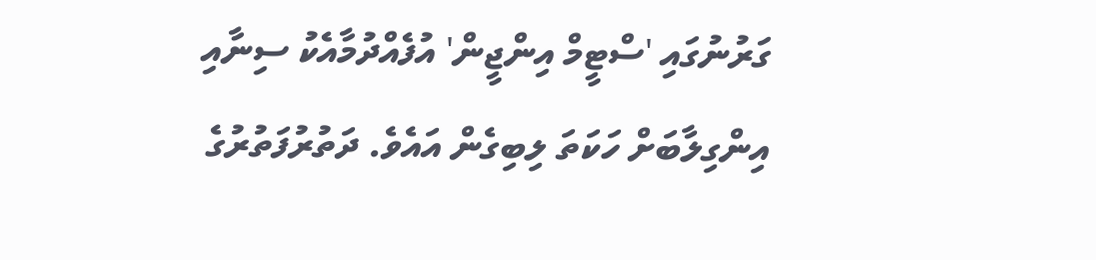ގަރުނުގައި 'ސްޓީމް އިންޖީން' އުފެއްދުމާއެކު ސިނާއި އިންގިލާބަށް ހަކަތަ ލިބިގެން އައެވެ. ދަތުރުފަތުރުގެ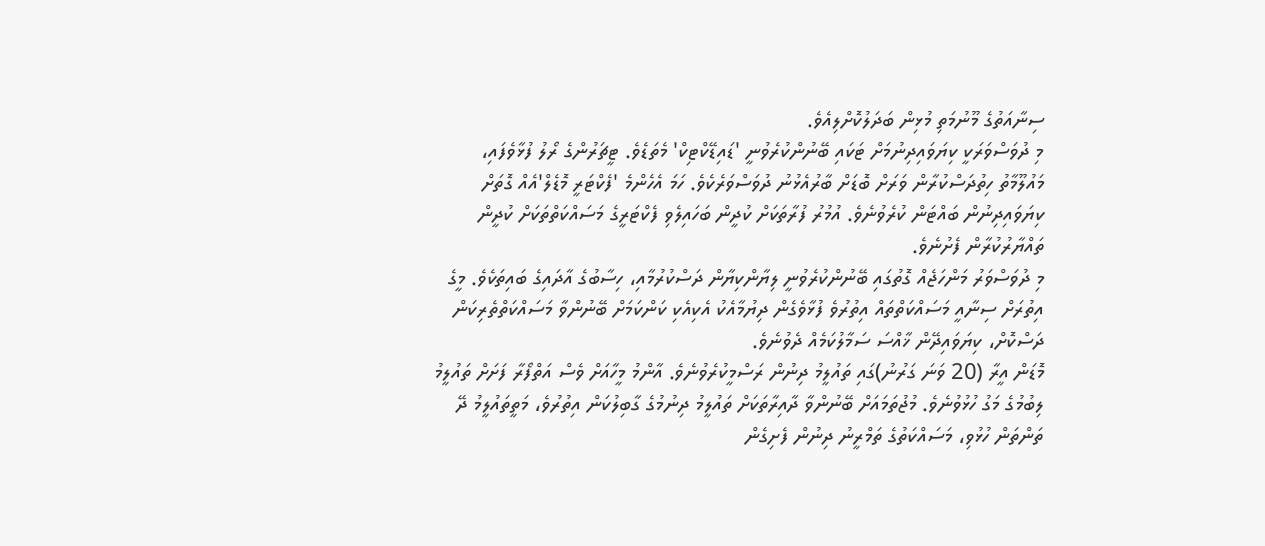ސިނާއަތުގެ މޫނުމަތި މުޅިން ބަދަލުކޮށްލިއެވެ.
މި ދުވަސްވަރަކީ ކިޔަވައިދިނުމަށް ޓަކައި ބޭނުންކުރެވުނީ 'ޑައިޑޭކްޓިކް' މެތަޑެވެ. ޓީޗަރުންގެ ރޯލު ފުޅާވެފައި، މައުލޫމާތު ހިތުދަސްކުރާން ވަރަށް ބޮޑަށް ބާރުއެޅުނު ދުވަސްވަރެކެވެ. ހަމަ އެހެންމެ 'ފެކްޓަރީ މޮޑެލް'އެއް ގޮތަށް ކިޔަވައިދިނުން ބައްޓަން ކުރެވުނެވެ. އުމުރު ފުރާތަކަށް ކުދީން ބަހައިލެވި ފެކްޓަރީގެ މަސައްކަތްތަކަށް ކުދީން ތައްޔާރުކުރާން ފެށުނެވެ.
މި ދުވަސްވަރު މަންހަޖެއް ގޮތުގައި ބޭނުންކުރެވުނީ ލިޔާންކިޔާން ދަސްކުރުމާއި، ހިސާބުގެ އާދައިގެ ބައިތަކެވެ. މީގެ އިތުރަށް ސިނާއީ މަސައްކަތްތައް އިތުރުވެ ފުޅާވެގެން ދިޔުމާއެކު އެކިއެކި ކަންކަމަށް ބޭނުންވާ މަސައްކަތްތެރިކަން ދަސްކޮށް، ކިޔަވައިދޭން ޚާއްސަ ސަމާލުކަމެއް ދެވުނެވެ.
މޮޑަން އީރާ (20 ވަނަ ގަރުނު)ގައި ތައުލީމު ދިނުން ރަސްމީކުރެވުނެވެ. އާންމު މީހާއަށް ވެސް އަތްފޯރާ ފަށަށް ތައުލީމު ލިބުމުގެ މަގު ހުޅުވުނެވެ. މުޖުތަމައަށް ބޭނުންވާ ދާއިރާތަކަށް ތައުލީމު ދިނުމުގެ ގާބިލުކަން އިތުރުވެ، މަތީތައުލީމު ދޭ ތަންތަން ހުޅުވި، މަސައްކަތުގެ ތަމްރީނު ދިނުން ފެށިގެން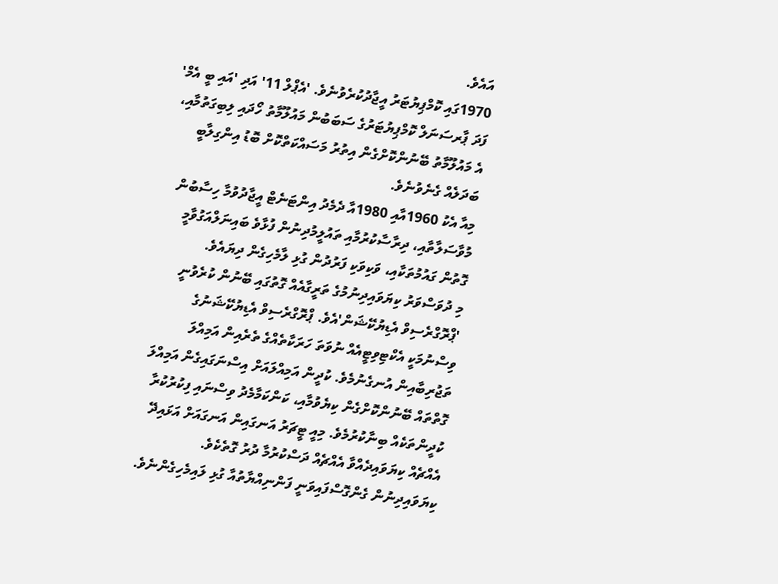އައެވެ.
1970ގައި ކޮމްޕިޔުޓަރު އީޖާދުކުރެވުނެވެ. 'އެޕްލް 11' އަދި 'އައި ބީ އެމް' ފަދަ ޕާރސަނަލް ކޮމްޕިޔުޓަރުގެ ސަބަބުން މައުލޫމާތު ހޯދައި ލިބިގަތުމާއި، އެ މައުލޫމާތު ބޭނުންކޮށްގެން އިތުރު މަސައްކަތްކޮށް ބޮޑު އިންގިލާބީ ބަދަލެއް ގެނެވުނެވެ.
މިއާ އެކު 1960އާއި 1980އާ ދެމެދު އިންޓަނެޓް އީޖާދުވުމާ ހިސާބުން މުވާސަލާތާއި، ދިރާސާކުރުމާއި ތައުލީމުދިނުން ފުޅާވެ ބައިނަލްއަގުވާމީ ގޮތުން ގައުމުތަކާއި، ވަކިވަކި ފަރުދުން ގުޅި ލާމެހިގެން ދިޔައެވެ.
މި ދުވަސްވަރު ކިޔަވައިދިނުމުގެ ތަރީގާއެއް ގޮތުގައި ބޭނުން ކުރެވުނީ 'ޕްރޮގްރެސިވް އެޑިޔުކޭޝަން'އެވެ. ޕްރޮގްރެސިވް އެޑިޔުކޭޝަނުގެ ވިސްނުމަކީ އެކްޓިވިޓީއެއް ނުވަތަ ހަރަކާތެއްގެ ތެރެއިން އަމިއްލަ ތަޖުރިބާއިން އުނގެނުމެވެ. ކުދީން އަމިއްލައަށް އިސްނަގައިގެން އަމިއްލަ ގޮތްތައް ބޭނުންކޮށްގެން ކިޔެވުމާއި، ކަންކަމާމެދު ވިސްނައި ފިކުރުކުރާ ކުދީންތަކެއް ބިނާކުރުމެވެ. މިއީ ޓީޗަރު އަނގައިން އަނގައަށް އަޅައިދޭ އެއްޗެއް ކިޔަވައިދެއްވާ އެއްޗެއް ދަސްކުރުމާ ދުރު ގޮތެކެވެ.
ކިޔަވައިދިނުން ގެންގޮސްފައިވަނީ ފަންނިއްޔާތުއާ ގުޅި ލައިމެހިގެންނެވެ.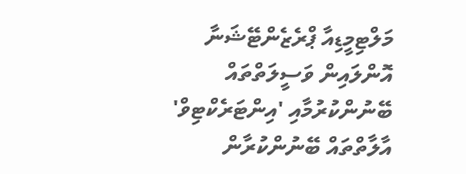މަލްޓިމީޑިއާ ޕްރެޒެންޓޭޝަނާ އޮންލައިން ވަސީލަތްތައް ބޭނުންކުރުމާއި 'އިންޓަރެކްޓިވް' އާލާތްތައް ބޭނުންކުރާން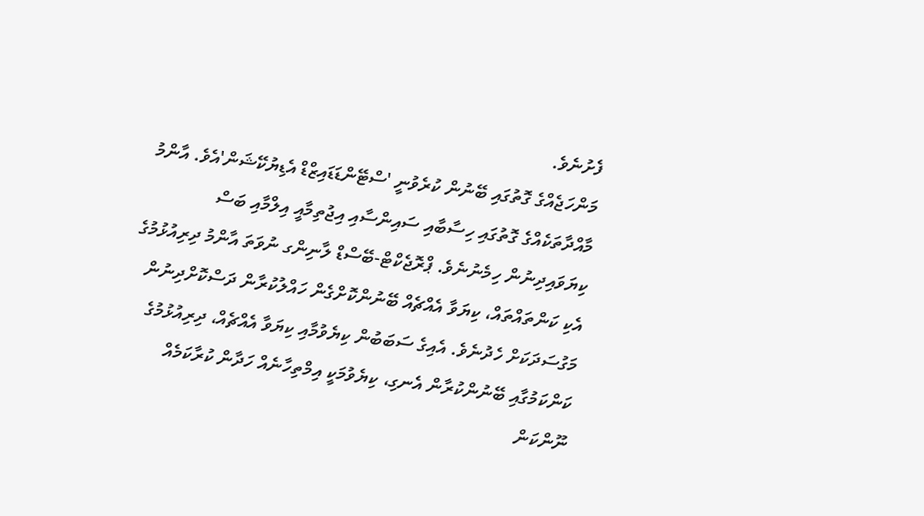ފެށުނެވެ.
މަންހަޖެއްގެ ގޮތުގައި ބޭނުން ކުރެވުނީ 'ސްޓޭންޑަޑައިޒްޑް އެޑިޔުކޭޝަން'އެވެ. އާންމު މާއްދާތަކެއްގެ ގޮތުގައި ހިސާބާއި ސައިންސާއި އިޖުތިމާއީ އިލްމާއި ބަސް ކިޔަވައިދިނުން ހިމެނުނެވެ. ޕްރޮޖެކްޓް-ބޭސްޑް ލާނިންގ ނުވަތަ އާންމު ދިރިއުޅުމުގެ އެކި ކަންތައްތައް، ކިޔަވާ އެއްޗެއް ބޭނުންކޮށްގެން ހައްލުކުރާން ދަސްކޮށްދިނުން މަގުސަދަކަށް ހެދުނެވެ. އެއިގެ ސަބަބުން ކިޔެވުމާއި ކިޔަވާ އެއްޗެއް، ދިރިއުޅުމުގެ ކަންކަމުގާއި ބޭނުންކުރާން އެނގި، ކިޔެވުމަކީ އިމްތިހާނެއް ހަދާން ކުރާކަމެއް ނޫންކަން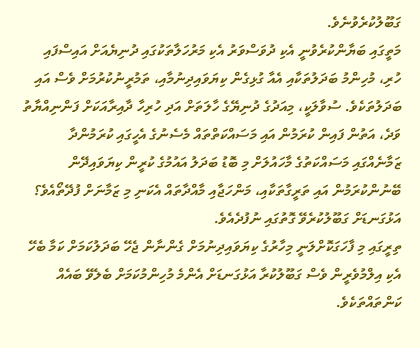ގަބޫލުކުރެވުނެވެ.
މަތީގައި ބަޔާންކުރެވުނީ އެކި ދުވަސްވަރު އެކި މަރުހަލާތަކުގައި ދުނިޔެއަށް އައިސްފައި ހުރި، މުހިންމު ބަދަލުތަކާއި އެއާ ގުޅިގެން ކިޔަވައިދިނުމާއި، ތަމުރީނުކުރުމަށް ވެސް އައި ބަދަލުތަކެވެ. ސުވާލަކީ، މިއަދުގެ ދުނިޔޭގެ ހާލަތަށް އަދި ހުރިހާ ދާއިރާއަކަށް ފަންނިއްޔާތު ވަދެ، އަތުން ފައިން ކުރަމުން އައި މަސައްކަތްތައް މެސެނުގެ އެހީގައި ކުރަމުންދާ ޒަމާނެއްގައި މަސައްކަތުގެ މާހައުލަށް މި ބޮޑު ބަދަލު އައުމުގެ ކުރީން ކިޔަވައިދޭން ބޭނުންކުރަމުން އައި ތަރީގާތަކާއި، މަންހަޖާއި މާއްދާތައް އެކަނި މި ޒަމާނަށް ފުދޭތޯއެވެ؟ އަޅުގަނޑަށް ގަބޫލުކުރެވޭ ގޮތުގައި ނުފުދެއެވެ.
ތިރީގައި މި ފާހަގަކޮށްލަނީ މިހާރުގެ ކިޔަވައިދިނުމަށް ގެންނާން ޖެހޭ ބަދަލުކަމަށް ކަމާ ބެހޭ އެކި އިލްމުވެރީން ވެސް ގަބޫލުކުރާ އަޅުގަނޑަށް އެންމެ މުހިންމުކަމަށް ބެލެވޭ ބައެއް ކަންތައްތަކެވެ.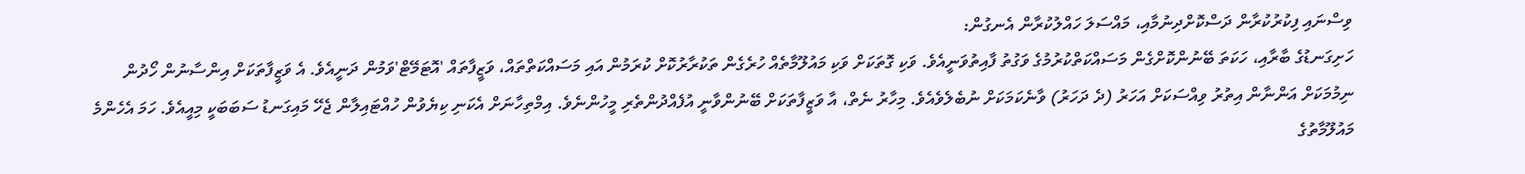ވިސްނައި ފިކުރުކުރާން ދަސްކޮށްދިނުމާއި، މައްސަލަ ހައްލުކުރާން އެނގުން:
ހަށިގަނޑުގެ ބާރާއި، ހަކަތަ ބޭނުންކޮށްގެން މަސައްކަތްކުރުމުގެ ވަގުތު ފާއިތުވަނީއެވެ. ވަކި ގޮތަކަށް ވަކި މައުލޫމާތެއް ހުރެގެން ތަކުރާރުކޮށް ކުރަމުން އައި މަސައްކަތްތައް، ވަޒީފާތައް 'އޮޓަމޭޓް'ވަމުން ދަނީއެވެ. އެ ވަޒީފާތަކަށް އިންސާނުން ހޯދުން ނިމުމަކަށް އަންނާން އިތުރު ވިއްސަކަށް އަހަރު (ދެ ދަހަރު) ވާނެކަމަކަށް ނުބެލެވެއެވެ. މިހާރު ނެތް، އާ ވަޒީފާތަކަށް ބޭނުންވާނީ އުފެއްދުންތެރި މީހުންނެވެ. އިމްތިހާނަށް އެކަނި ކިޔެވުން ހުއްޓައިލާން ޖެހޭ މައިގަނޑު ސަބަބަކީ މިއީއެވެ. ހަމަ އެހެންމެ މައުލޫމާތުގެ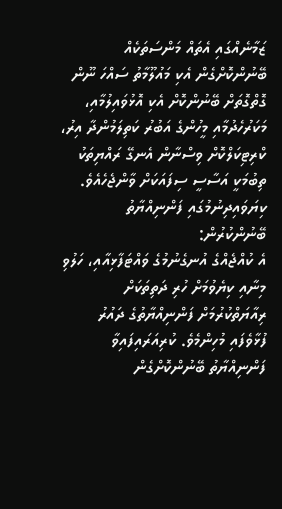ޒަމާނެއްގައި އެތައް މަންސަތަކެއް ބޭނުންކޮށްގެން އެކި މައުލޫމާތު ސައްހަ ނޫން ގޮތްގޮތަށް ބޭނުންކޮށް އެކި އޮޅުވައިލުމާއި، މަކަރުހެދުމާއި މީހުންގެ އަބުރު ކަތިލަމުންދާ އިރު، ކްރިޓިކަލްކޮށް ވިސްނާން އެނގޭ ރައްޔިތަކު ތިބުމަކީ އަސާސީ ސިފައަކަށް ވާންޖެހެއެވެ.
ކިޔަވައިދިނުމުގައި ފަންނިއްޔާތު ބޭނުންކުރުން:
އެ ކުއްޖެއްގެ އުނގެނުމުގެ ވައްޓަފާޅިއާއި، ހަލުވި މިނާއި ކިޔެވުމަށް ހުރި ދަތިތަކަށް ރިއާޔަތްކުރުމަށް ފަންނިއްޔާތުގެ ދައުރު ފުޅާވެފައި މުހިންމެވެ. ކުރިއަރައިފައިވާ ފަންނިއްޔާތު ބޭނުންކޮށްގެން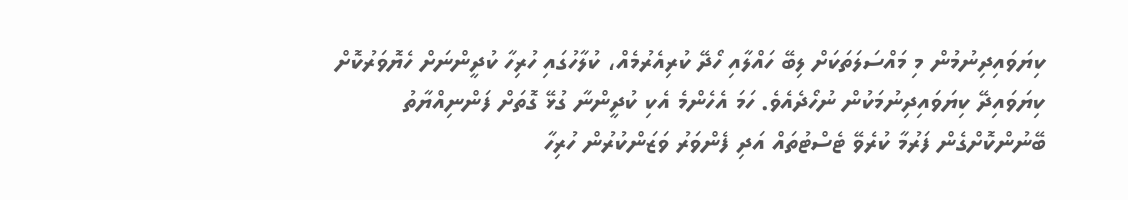ކިޔަވައިދިނުމުން މި މައްސަލަތަކަށް ލިބޭ ހައްލާއި ހޯދޭ ކުރިއެރުމެއް، ކުލާހުގައި ހުރިހާ ކުދީންނަށް ހެޔޮވަރުކޮށް ކިޔަވައިދޭ ކިޔަވައިދިނުމަކުން ނުހޯދެއެވެ. ހަމަ އެހެންމެ އެކި ކުދީންނާ ގުޅޭ ގޮތަށް ފަންނިއްޔާތު ބޭނުންކޮށްގެން ފަރުމާ ކުރެވޭ ޓެސްޓުތައް އަދި ފެންވަރު ވަޒަންކުރުން ހުރިހާ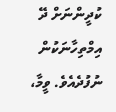ކުދީންނަށް ދޭ އިމްތިހާނަކުން ނުފުދެއެވެ. ވީމާ،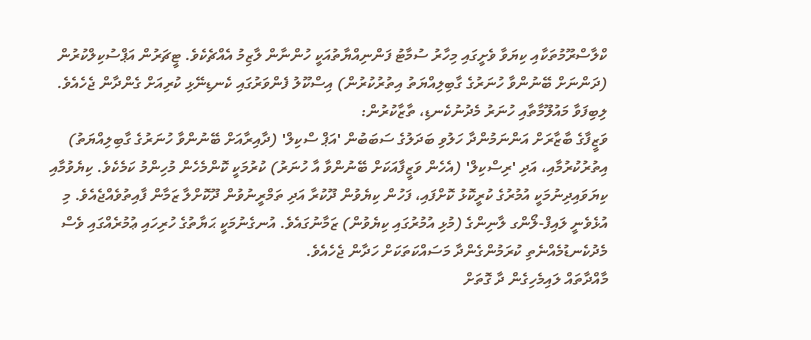ކްލާސްރޫމުތަކާއި ކިޔަވާ ވެށީގައި މިހާރު ސުމާޓު ފަންނިއްޔާތުއަކީ ހުންނާން ލާޒިމު އެއްޗެކެވެ. ޓީޗަރުން އަޕްސުކިލްކުރުން (ދަންނަށް ބޭނުންވާ ހުނަރުގެ ގާބިލިއްޔަތު އިތުރުކުރުން) އިސްކޫލު ފެންވަރުގައި ކެނޑިނޭޅި ކުރިއަށް ގެންދާން ޖެހެއެވެ.
ލިބިފަވާ މައުލޫމާތާއި ހުނަރު މެދުނުކެނޑި، ތާޒާކުރުން:
ވަޒީފާގެ ބާޒާރަށް އަންނަމުންދާ ހަލުވި ބަދަލުގެ ސަބަބުން 'އަޕް ސްކިލް' (ދާއިރާއަށް ބޭނުންވާ ހުނަރުގެ ގާބިލިއްޔަތު) އިތުރުކުރުމާއި، އަދި 'ރިސްކިލް' (އެހެން ވަޒީފާއަކަށް ބޭނުންވާ އާ ހުނަރު) ކުރުމަކީ ކޮންމެހެން މުހިންމު ކަމެކެވެ. ކިޔެވުމާއި ކިޔަވައިދިނުމަކީ އުމުރުގެ ކުރީކޮޅު ކޮށްފައި، ފަހުން ކިޔެވުން ދޫކުރާ އަދި ތަމްރީނުވުން ދޫކޮށްލާ ޒަމާން ފާއިތުވެއްޖެއެވެ. މި އުޅެވެނީ ލައިފް-ލޯންގ ލާނިންގެ (މުޅި އުމުރުގައި ކިޔެވުން) ޒަމާނުގައެވެ. އުނގެނުމަކީ ޙަޔާތުގެ ހުރިހައި ޢުމުރެއްގައި ވެސް މެދުކެނޑުމެއްނެތި ކުރަމުންގެންދާ މަސައްކަތަކަށް ހަދާން ޖެހެއެވެ.
މާއްދާތައް ލައިމެހިގެން ދާ ގޮތަށް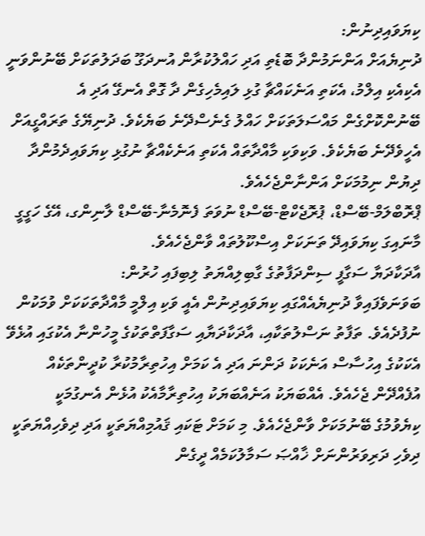ކިޔަވައިދިނުން:
ދުނިޔެއަށް އަންނަމުންދާ ބޮޑެތި އަދި ހައްލުކުރާން އުނދަގޫ ބަދަލުތަކަށް ބޭނުންވަނީ އެކިއެކި އިލްމު، އެކަތި އަނެކައްޗާ ގުޅި ލައިމެހިގެން ދާ ގޮތް އެނގޭ އަދި އެ ބޭނުންކޮށްގެން މައްސަލަތަކަށް ހައްލު ގެނެސްދޭނެ ބަޔެކެވެ. ދުނިޔޭގެ ތަރައްގީއަށް އެހީވެދޭނެ ބަޔެކެވެ. ވަކިވަކި މާއްދާތައް އެކަތި އަނެކެއްޗާ ނުގުޅި ކިޔަވައިދެމުންދާ ދިޔުން ނިމުމަކަށް އަންނާންޖެހެއެވެ.
ޕްރޮބްލަމް-ބޭސްޑް، ޕުރޮޖެކްޓް-ބޭސްޑް ނުވަތަ ފެނޮމެނާ-ބޭސްޑް ލާނިންގ، އޭގެ ހަގީގީ މާނައިގަ ކިޔަވައިދޭ ތަނަކަށް އިސްކޫލުތައް ވާންޖެހެއެވެ.
އާދަކާދަޔާ ސަގާފީ ސިންދަފާތުގެ ގާބިލިއްޔަތު ލިބިފައި ހުރުން:
ބަވަނަވެފައިވާ ދުނިޔެއެއްގައި ކިޔަވައިދިނުން އެއީ ވަކި އިލްމީ މާއްދާތަކަކަށް ވުމަކުން ނުފުދެއެވެ. ތަފާތު ނަސްލުތަކާއި، އާދަކާދަޔާއި ސަގާފަތްތަކުގެ މީހުންނާ އެކުގައި އުޅެވޭ އެކަކުގެ އިހުސާސް އަނެކަކު ދަންނަ އަދި އެ ކަމަށް އިހުތިރާމުކުރާ ކުދީންތަކެއް އުފެއްދޭން ޖެހެއެވެ. އެއްބަޔަކު އަނެއްބަޔަކު އިހުތިރާމާއެކު އުޅެން އެނގުމަކީ ކިޔެވުމުގެ ބޭނުމަކަށް ވާންޖެހެއެވެ. މި ކަމަށް ޓަކައި ޤައުމިއްޔަތަކީ އަދި ދިވެހިއްޔަތަކީ ދިވެހި ދަރިވަރުންނަށް ޚާއްޞަ ސަމާލުކަމެއް ދީގެން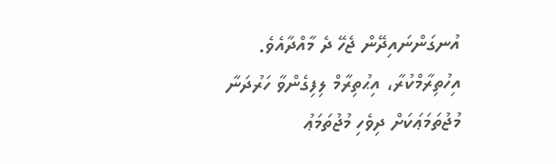އުނގަންނައިދޭން ޖެހޭ ދެ މާއްދާއެވެ. އިހުތިރާމްކުރާ، އިޙުތިރާމް ލިފިގެންވާ ހަރުދަނާ މުޖުތަމަޢަކަށް ދިވެހި މުޖުތަމަޢު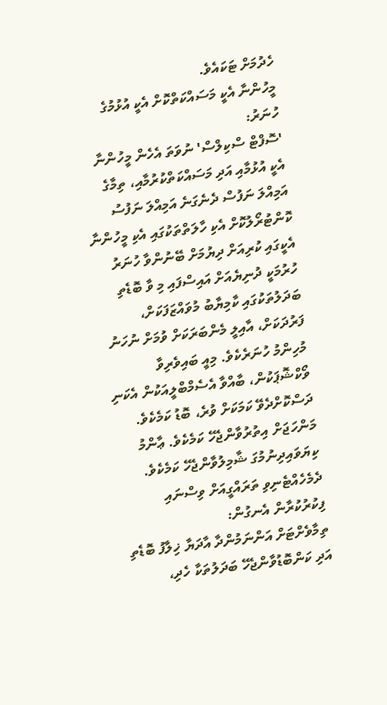ހެދުމަށް ޓަކައެވެ.
މީހުންނާ އެކީ މަސައްކަތްކޮށް އެކީ އުޅުމުގެ ހުނަރު:
'ސޮފްޓް ސްކިލްސް' ނުވަތަ އެހެން މީހުންނާ އެކީ އުޅުމާއި އަދި މަސައްކަތްކުރުމާއި، ތިމާގެ އަމިއްލަ ނަފުސް ދެނެގަނެ އަމިއްލަ ނަފުސު ކޮންޓުރޯލުކޮށް އެކި ހާލަތްތަކުގައި އެކި މީހުންނާ އެކީގައި ކުރިއަށް ދިޔުމަށް ބޭނުންވާ ހުނަރު ހުރުމަކީ ދުނިޔެއަށް އައިސްފައި މި ވާ ބޮޑެތި ބަދަލުތަކުގައި ކާމިޔާބު މުވައްޒަފަކަށް، ފަރުދަކަށް، އާއިލީ މެންބަރަކަށް ވުމަށް ނުހަނު މުހިންމު ހުނަރެކެވެ. މިއީ ބައިވެރިވާ ވޯކްޝޮޕަކުން، ބާއްވާ އެސެމްބްލީއަކުން އެކަނި ދަސްކޮށްދެވޭ ކަމަކަށް ވުރެ، ބޮޑު ކަމެކެވެ. މަންހަޖަށް އިތުރުވާންޖެހޭ ކަމެކެވެ. ޢާންމު ކިޔަވައިދިނުމުގަ ޝާމިލުވާންޖެހޭ ކަމެކެވެ.
ދެމެހެއްޓެނިވި ތަރައްގީއަށް ވިސްނައި ފިކުރުކުރާން އެނގުން:
ތިމާވެށްޓަށް އަންނަމުންދާ އާދަޔާ ޚިލާފު ބޮޑެތި އަދި ކަންބޮޑުވާންޖެހޭ ބަދަލުތަކާ ހެދި،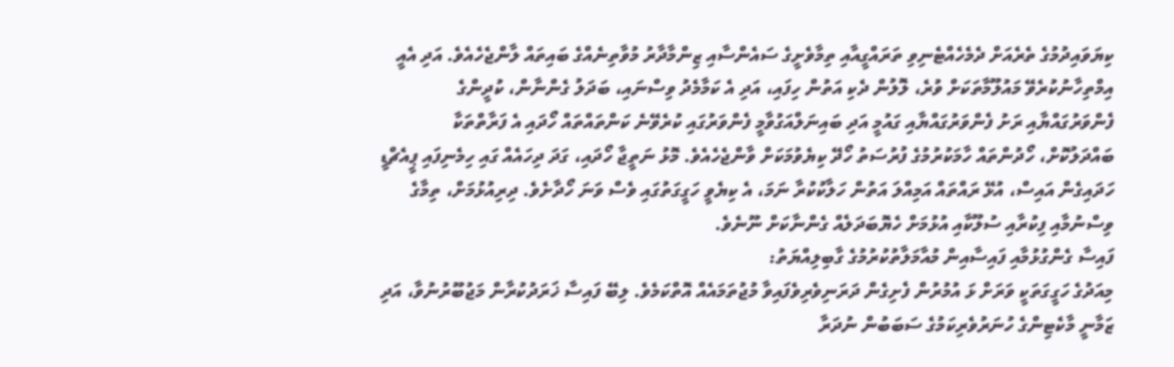ކިޔަވައިދުމުގެ ތެރެއަށް ދެމެހެއްޓެނިވި ތަރައްގީއާއި ތިމާވެށީގެ ސައެންސާއި ޒިންމާދާރު މުވާތިނެއްގެ ބައިތައް ލާންޖެހެއެވެ. އަދި އެއީ އިމްތިހާނުކުރެވޭ މައުލޫމާތަކަށް ވުރެ، ލޮލުން ދެކި އަތުން ހިފައި، އަދި އެ ކަމާމެދު ވިސްނައި، ބަދަލު ގެންނާން، ކުދީންގެ ފެންވަރުގައްޔާއި ރަށު ފެންވަރުގައްޔާއި ގައުމީ އަދި ބައިނަލްއަގުވާމީ ފެންވަރުގައި ކުރެވޭނެ ކަންތައްތައް ހޯދައި އެ ފަރާތްތަކާ ބައްދަލުކޮށް، ހޯދުންތައް ހާމަކުރުމުގެ ފުރުސަތު ހޯދޭ ކިޔެވުމަކަށް ވާންޖެހެއެވެ. މޮޅު ނަތީޖާ ހޯދައި، ގަދަ ދިހައެއް ގައި ހިމެނިފައި ޕީއެޗްޑީ ހަދައިގެން އައިސް، އުޅޭ ރައްތައް އަމިއްލަ އަތުން ހަލާކުކުރާ ނަމަ، އެ ކިޔެވީ ހަގީގަތުގައި ވެސް ވަނަ ހޯދާށެވެ. ދިރިއުޅުމަށް، ތިމާގެ ވިސްނުމާއި ފިކުރާއި ސުލޫކާއި އުޅުމަށް ހެޔޮބަދަލެއް ގެންނާކަށް ނޫނެވެ.
ފައިސާ ގެންގުޅުމާއި ފައިސާއިން މުއާމަލާތުކުރުމުގެ ގާބިލިއްޔަތު:
މިއަދުގެ ހަގީގަތަކީ ވަރަށް ޅަ އުމުރުން ފެށިގެން ދަރަނިވެރިވެފައިވާ މުޖުތަމައެއް އޮތްކަމެވެ. ލިބޭ ފައިސާ ޚަރަދުކުރާން މަޖުބޫރުނުވާ، އަދި ޒަމާނީ މާކެޓިންގެ ހުނަރުވެރިކަމުގެ ސަބަބުން ނުދަރާ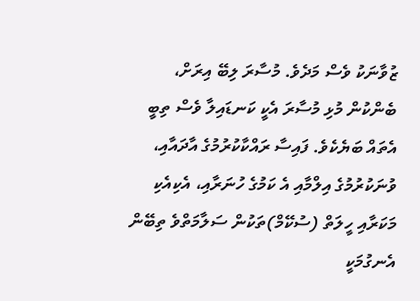ޒުވާނަކު ވެސް މަދެވެ. މުސާރަ ލިބޭ އިރަށް، ބެންކުން މުޅި މުސާރަ އެކީ ކަނޑައިލާ ވެސް ތިބީ އެތައް ބަޔެކެވެ. ފައިސާ ރައްކާކުރުމުގެ އާދައާއި، ވުނަކުރުމުގެ އިލްމާއި އެ ކަމުގެ ހުނަރާއި، އެކިއެކި މަކަރާއި ހީލަތް (ސުކޭމް)ތަކުން ސަލާމަތްވެ ތިބޭން އެނގުމަކީ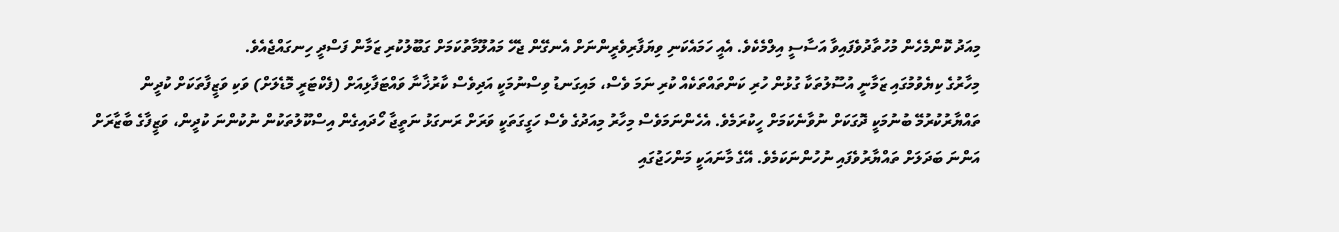މިއަދު ކޮންމެހެން މުހުތާދުވެފައިވާ އަސާސީ އިލްމެކެވެ. އެއީ ހަމައެކަނި ވިޔަފާރިވެރީންނަށް އެނގޭން ޖެހޭ މައުލޫމާތުކަމަށް ގަބޫލުކުރި ޒަމާން ފަސްދީ ހިނގައްޖެއެވެ.
މިހާރުގެ ކިޔެވުމުގައި ޒަމާނީ އުސޫލުތަކާ ގުޅުން ހުރި ކަންތައްތަކެއް ކުރި ނަމަ ވެސް، މައިގަނޑު ވިސްނުމަކީ އަދިވެސް ކާރުޚާނާ ވައްޓަފާޅިއަށް (ފެކްޓަރީ މޮޑެލަށް) ވަކި ވަޒީފާތަކަށް ކުދީން ތައްޔާރުކުރުމޭ ބުނުމަކީ ދޮގަކަށް ނުވާނެކަމަށް ހީކުރަމެވެ. އެހެންނަމަވެސް މިހާރު މިއަދުގެ ވެސް ހަގީގަތަކީ ވަރަށް ރަނގަޅު ނަތީޖާ ހޯދައިގެން އިސްކޫލުތަކުން ނުކުންނަ ކުދީން، ވަޒީފާގެ ބާޒާރަށް އަންނަ ބަދަލަށް ތައްޔާރުވެފައި ނުހުންނަކަމެވެ. އޭގެ މާނައަކީ މަންހަޖުގައި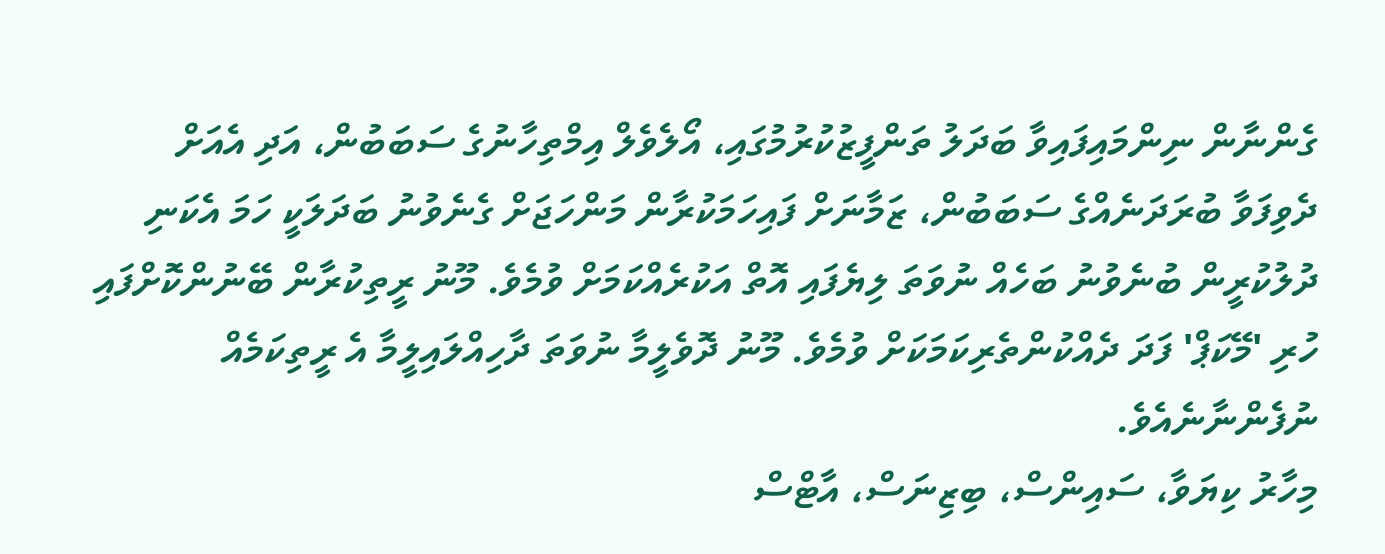ގެންނާން ނިންމައިފައިވާ ބަދަލު ތަންފީޒުކުރުމުގައި، އޯލެވެލް އިމްތިހާނުގެ ސަބަބުން، އަދި އެއަށް ދެވިފަވާ ބުރަދަނެއްގެ ސަބަބުން، ޒަމާނަށް ފައިހަމަކުރާން މަންހަޖަށް ގެނެވުނު ބަދަލަކީ ހަމަ އެކަނި ދުލުކުރީން ބުނެވުނު ބަހެއް ނުވަތަ ލިޔެފައި އޮތް އަކުރެއްކަމަށް ވުމެވެ. މޫނު ރީތިކުރާން ބޭނުންކޮށްފައި ހުރި 'މޭކަޕް' ފަދަ ދެއްކުންތެރިކަމަކަށް ވުމެވެ. މޫނު ދޮވެލީމާ ނުވަތަ ދާހިއްލައިލީމާ އެ ރީތިކަމެއް ނުފެންނާނެއެވެ.
މިހާރު ކިޔަވާ، ސައިންސް، ބިޒިނަސް، އާޓްސް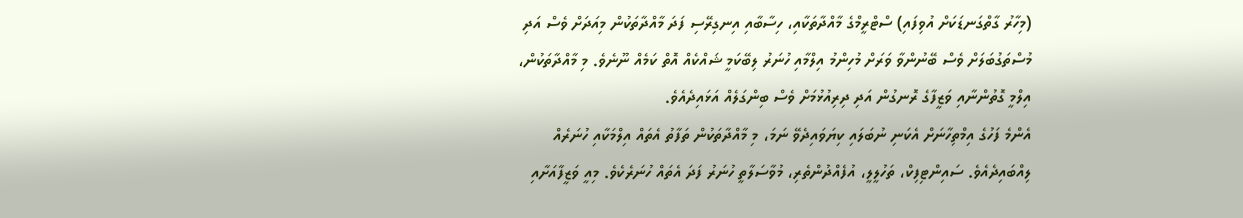(މިހާރު ގާތްގަނޑަކަށް އުވިފައި) ސްޓްރީމްގެ މާއްދާތަކާއި، ހިސާބާއި އިނގިރޭސި ފަދަ މާއްދާތަކުން މިއަދަށް ވެސް އަދި މުސްތަގުބަލަށް ވެސް ބޭނުންވާ ވަރަށް މުހިންމު އިލްމާއި ހުނަރު ލިބޭކަމީ ޝައްކެއް އޮތް ކަމެއް ނޫނެވެ. މި މާއްދާތަކުން، އިލްމީ ގޮތުންނާއި ވަޒީފާގެ ރޮނގުން އަދި ދިރިއުޅުމަށް ވެސް ބިންގަލެއް އަޅައިދެއެވެ.
އެންމެ ފަހުގެ އިމްތިހާނަށް އެކަނި ނުބަލައި ކިޔަވައިދެވޭ ނަމަ، މި މާއްދާތަކުން ތަފާތު އެތައް އިލްމަކާއި ހުނަރެއް ލިއްބައިދެއެވެ. ސައިންޓިފިކް، ތަހުލީލީ، އުފެއްދުންތެރި، މުވާސަލާތީ ހުނަރު ފަދަ އެތައް ހުނަރެކެވެ. މިއީ ވަޒީފާއަށާއި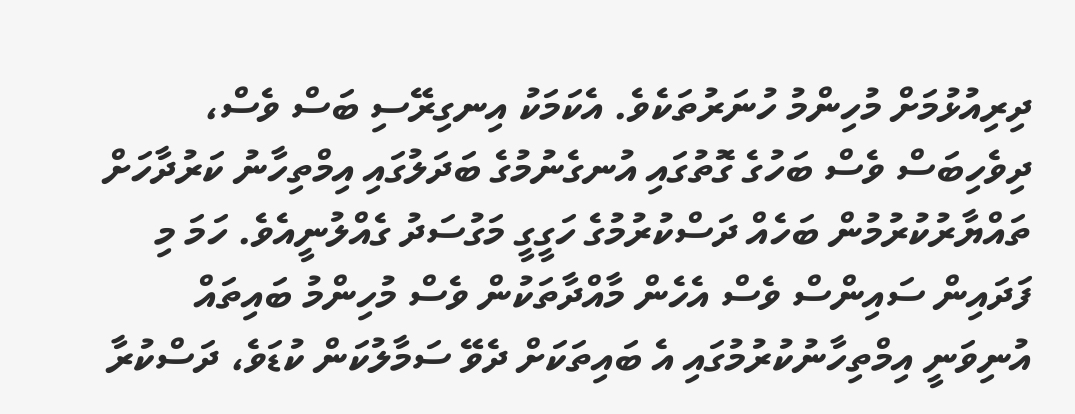ދިރިއުޅުމަށް މުހިންމު ހުނަރުތަކެވެ. އެކަމަކު އިނގިރޭސި ބަސް ވެސް، ދިވެހިބަސް ވެސް ބަހުގެ ގޮތުގައި އުނގެނުމުގެ ބަދަލުގައި އިމްތިހާނު ކަރުދާހަށް ތައްޔާރުކުރުމުން ބަހެއް ދަސްކުރުމުގެ ހަގީގީ މަގުސަދު ގެއްލުނީއެވެ. ހަމަ މި ފަދައިން ސައިންސް ވެސް އެހެން މާއްދާތަކުން ވެސް މުހިންމު ބައިތައް އުނިވަނީ އިމްތިހާނުކުރުމުގައި އެ ބައިތަކަށް ދެވޭ ސަމާލުކަން ކުޑަވެ، ދަސްކުރާ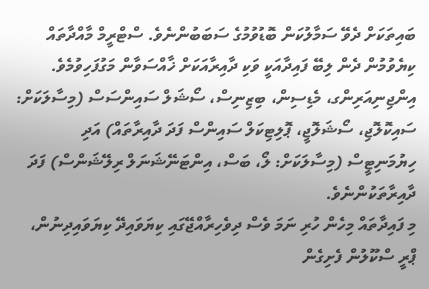ބައިތަކަށް ދެވޭ ސަމާލުކަން ބޮޑުވުމުގެ ސަބަބުންނެވެ. ސްޓްރީމް މާއްދާތައް ކިޔެވުމުން ދެން ލިބޭ ފައިދާއަކީ ވަކި ދާއިރާއަކަށް ޚާއްސަވާން މަގުފަހިވުމެވެ. އިންޖިނިއަރިންގ، މެޑިސިން، ބިޒިނިސް، ސޯޝަލް ސައިންސަސް (މިސާލަކަށް: ސައިކޮލޮޖި، ސޯޝަލޮޖީ، ޕޮލިޓިކަލް ސައިންސް ފަދަ ދާއިރާތައް) އަދި ހިޔުމަނިޓީސް (މިސާލަކަށް: ލޯ، ބަސް، އިންޓަނޭޝަނަލް ރިލޭޝަންސް) ފަދަ ދާއިރާތަކުންނެވެ.
މި ފައިދާތައް މިހެން ހުރި ނަމަ ވެސް ދިވެހިރާއްޖޭގައި ކިޔަވައިދޭ ކިޔަވައިދިނުން، ޕްރީ ސްކޫލުން ފެށިގެން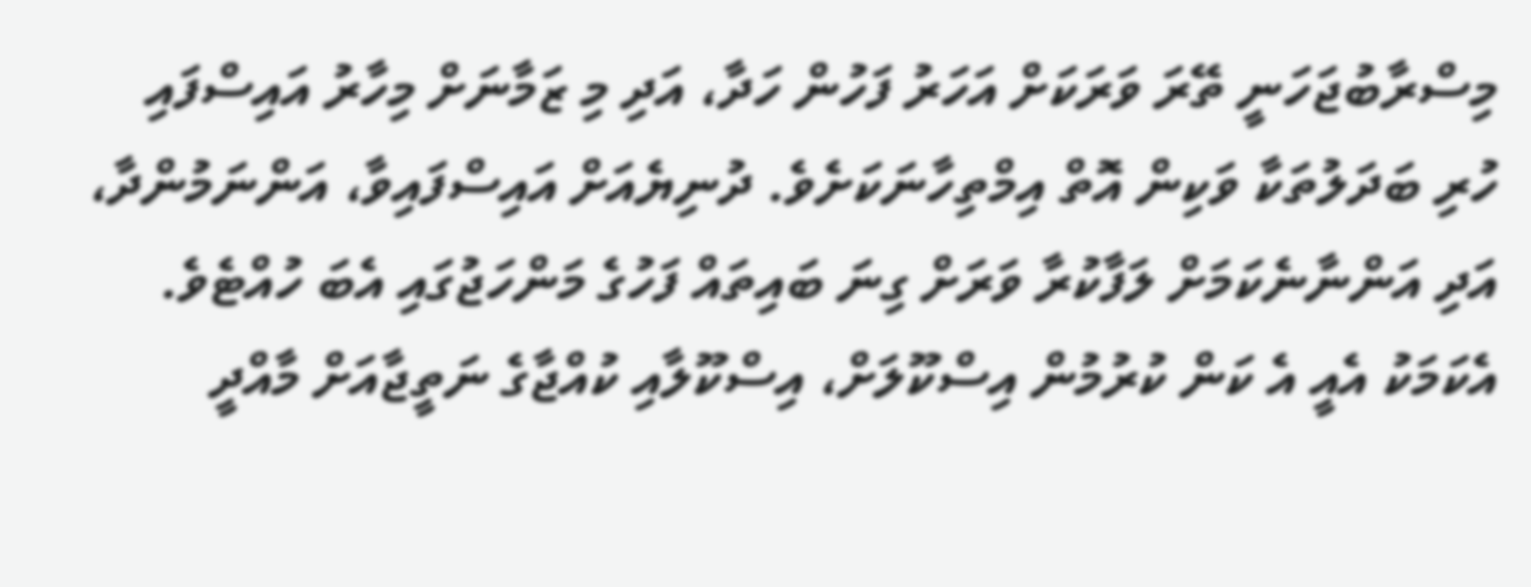މިސްރާބުޖަހަނީ ތޭރަ ވަރަކަށް އަހަރު ފަހުން ހަދާ، އަދި މި ޒަމާނަށް މިހާރު އައިސްފައި ހުރި ބަދަލުތަކާ ވަކިން އޮތް އިމްތިހާނަކަށެވެ. ދުނިޔެއަށް އައިސްފައިވާ، އަންނަމުންދާ، އަދި އަންނާނެކަމަށް ލަފާކުރާ ވަރަށް ގިނަ ބައިތައް ފަހުގެ މަންހަޖުގައި އެބަ ހުއްޓެވެ. އެކަމަކު އެއީ އެ ކަން ކުރުމުން އިސްކޫލަށް، އިސްކޫލާއި ކުއްޖާގެ ނަތީޖާއަށް މާއްދީ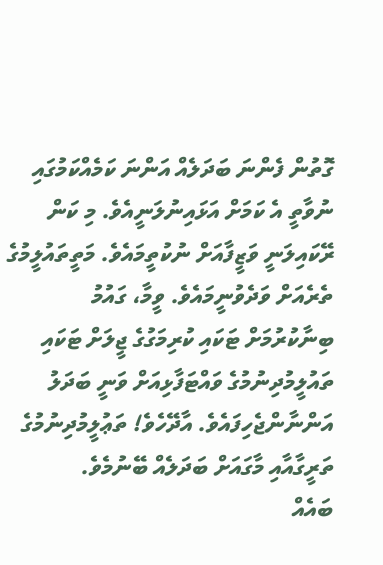ގޮތުން ފެންނަ ބަދަލެއް އަންނަ ކަމެއްކަމުގައި ނުވާތީ އެ ކަމަށް އަޅައިނުލަނީއެވެ. މި ކަން ރޭކައިލަނީ ވަޒީފާއަށް ނުކުތީމައެވެ. މަތީތައުލީމުގެ ތެރެއަށް ވަދެވުނީމައެވެ. ވީމާ، ގައުމު ބިނާކުރުމަށް ޓަކައި ކުރިމަގުގެ ޖީލަށް ޓަކައި ތައުލީމުދިނުމުގެ ވައްޓަފާޅިއަށް ވަނީ ބަދަލު އަންނާންޖެހިފައެވެ. އާދޭހެވެ! ތަޢުލީމުދިނުމުގެ ތަރީގާއާއި މާގައަށް ބަދަލެއް ބޭނުމެވެ.
ބައެއް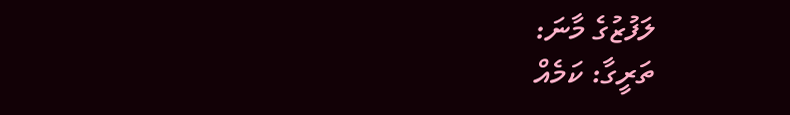ލަފުޒުގެ މާނަ:
ތަރީގާ: ކަމެއް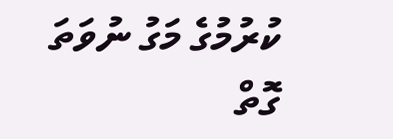ކުރުމުގެ މަގު ނުވަތަ ގޮތް